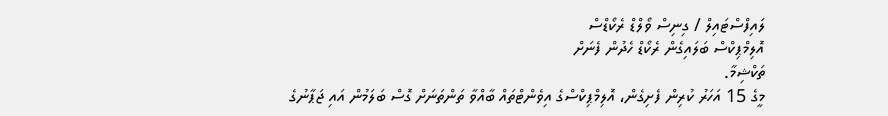ލައިފްސްޓައިލް / ގިނިސް ވޯލްޑް ރެކޯޑްސް
އޮލިމްޕިކްސް ބަލައިގެން ރެކޯޑް ހެދުން ފެނަށް
ތަކްޝިމާ.
މީގެ 15 އަހަރު ކުރިން ފެށިގެން، އޮލިމްޕިކްސްގެ އިވެންޓްތައް ބާއްވާ ތަންތަނަށް ގޮސް ބަލަމުން އައި ޖަޕާނުގެ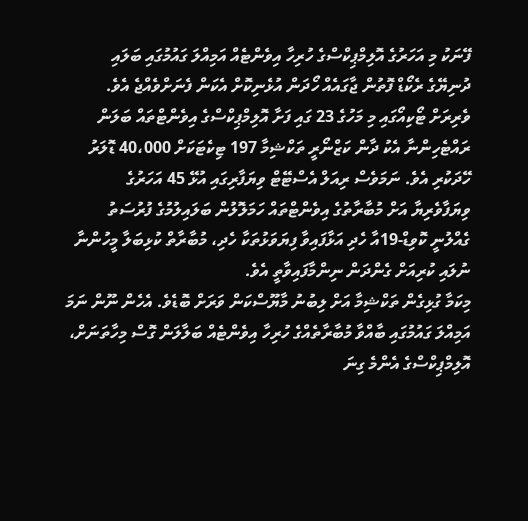ފޭނަކު މި އަހަރުގެ އޮލިމްޕިކްސްގެ ހުރިހާ އިވެންޓެއް އަމިއްލަ ގައުމުގައި ބަލައި ދުނިޔޭގެ ރެކޯޑް ފޮތުން ޖާގައެއް ހޯދަން އުޅެނިކޮށް އެކަން ފެނަށްވެއްޖެ އެވެ.
ވެރިރަށް ޓޯކިއޯގައި މި މަހުގެ 23 ގައި ފަށާ އޮލިމްޕިކްސްގެ އިވެންޓްތައް ބަލަން ރައްޓެހިންނާ އެކު ދާން ކަޒްނޯރީ ތަކްޝިމާ 197 ޓިކެޓަކަށް 40،000 ޑޮލަރު ހޭދަކުރި އެވެ. ނަމަވެސް ރިއަލް އެސްޓޭޓް ވިޔަފާރިގައި އުޅޭ 45 އަހަރުގެ ވިޔަފާވެރިޔާ އަށް މުބާރާތުގެ އިވެންޓްތައް ހަމަލޮލުން ބަލައިލުމުގެ ފުރުސަތު ގެއްލުނީ ކޮވިޑް-19އާ ހެދި އަޅާފައިވާ ފިޔަވަޅުތަކާ ހެދި، މުބާރާތް ކުޅިބަލާ މީހުންނާ ނުލައި ކުރިއަށް ގެންދަން ނިންމާފައިވާތީ އެވެ.
މިކަމާ ގުޅިގެން ތަކްޝިމާ އަށް ލިބުނު މާޔޫސްކަން ވަރަށް ބޮޑެވެ. އެހެން ނޫން ނަމަ އަމިއްލަ ގައުމުގައި ބާއްވާ މުބާރާތެއްގެ ހުރިހާ އިވެންޓެއް ބަލާލަން ގޮސް މިހާތަނަށް، އޮލިމްޕިކްސްގެ އެންމެ ގިނަ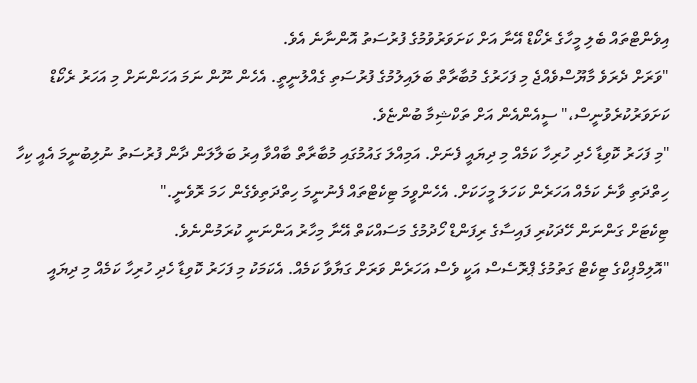އިވެންޓްތައް ބެލި މީހާގެ ރެކޯޑް އޭނާ އަށް ކަށަވަރުވުމުގެ ފުރުސަތު އޮންނާނެ އެވެ.
"ވަރަށް ދެރަވެ މާޔޫސްވެއްޖެ މި ފަހަރުގެ މުބާރާތް ބަލައިލުމުގެ ފުރުސަތި ގެއްލުނީތީ. އެހެން ނޫން ނަމަ އަހަންނަށް މި އަހަރު ރެކޯޑް ކަށަވަރުކުރެވުނީސް،" ސީއެންއެން އަށް ތަކްޝިމާ ބުންޏެވެ.
"މި ފަހަރު ކޮވިޑާ ހެދި ހުރިހާ ކަމެއް މި ދިޔައީ ފެނަށް. އަމިއްލަ ގައުމުގައި މުބާރާތް ބާއްވާ އިރު ބަލާލަން ދާން ފުރުސަތު ނުލިބުނީމަ އެއީ ކިހާ ހިތްދަތި ވާނެ ކަމެއް އަހަރެން ކަހަލަ މީހަކަށް. އެހެންވީމަ ޓިކެޓްތައް ފެނުނީމަ ހިތްދަތިވެގެން ހަމަ ރޮވެނީ."
ޓިކެޓަށް ގަންނަން ހޭދަކުރި ފައިސާގެ ރިފަންޑް ހޯދުމުގެ މަސައްކަތް އޭނާ މިހާރު އަންނަނީ ކުރަމުންނެވެ.
"އޮލިމްޕިކްގެ ޓިކެޓް ގަތުމުގެ ޕްރޮސެސް އަކީ ވެސް އަހަރެން ވަރަށް ގަޔާވާ ކަމެއް. އެކަމަކު މި ފަހަރު ކޮވިޑާ ހެދި ހުރިހާ ކަމެއް މި ދިޔައީ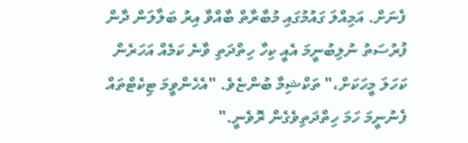ފެނަށް. އަމިއްލަ ގައުމުގައި މުބާރާތް ބާއްވާ އިރު ބަލާލަން ދާން ފުރުސަތު ނުލިބުނީމަ އެއީ ކިހާ ހިތްދަތި ވާނެ ކަމެއް އަހަރެން ކަހަލަ މީހަކަށް،" ތަކްޝިމާ ބުންޏެވެ. "އެހެންވީމަ ޓިކެޓްތައް ފެނުނީމަ ހަމަ ހިތްދަތިވެގެން ރޮވެނީ."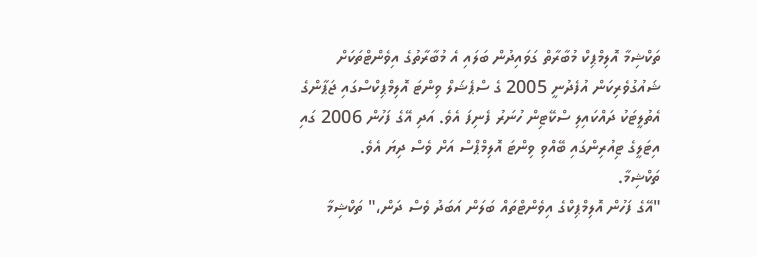ތަކްޝިމާ އޮލިމްޕިކް މުބާރާތް ގަވައިދުން ބަލައި އެ މުބާރާތުގެ އިވެންޓްތަކަށް ޝައުގުވެރިކަން އުފެދުނީ 2005 ގެ ސްޕެޝަލް ވިންޓަ އޮލިމްޕިކްސްގައި ޖަޕާންގެ އެތުލީޓަކު ދައްކައިލި ސްކޭޓިން ހުނަރު ފެނިފަ އެވެ. އަދި އޭގެ ފަހުން 2006 ގައި އިޓަލީގެ ޓިއުރިންގައި ބޭއްވި ވިންޓަ އޮލިމްޕްސް އަށް ވެސް ދިޔަ އެވެ.
ތަކްޝިމާ.
"އޭގެ ފަހުން އޮލިމްޕިކްގެ އިވެންޓްތައް ބަލަން އަބަދު ވެސް ދަން،" ތަކްޝިމާ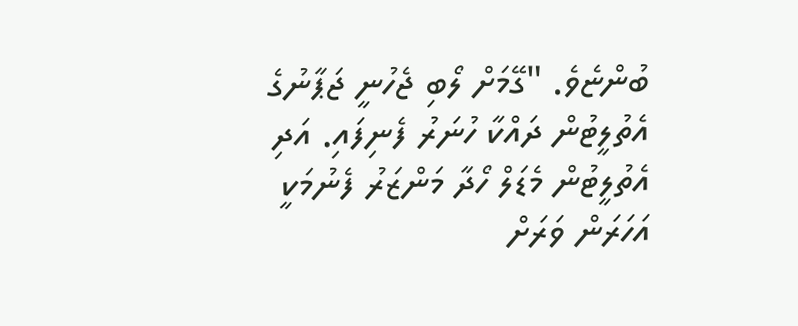ބުންޏެވެ. "ގޭމަށް ލޯބި ޖެހުނީ ޖަޕާނުގެ އެތުލީޓުން ދައްކާ ހުނަރު ފެނިފައި. އަދި އެތުލީޓުން މެޑަލް ހޯދާ މަންޒަރު ފެނުމަކީ އަހަރަން ވަރަށް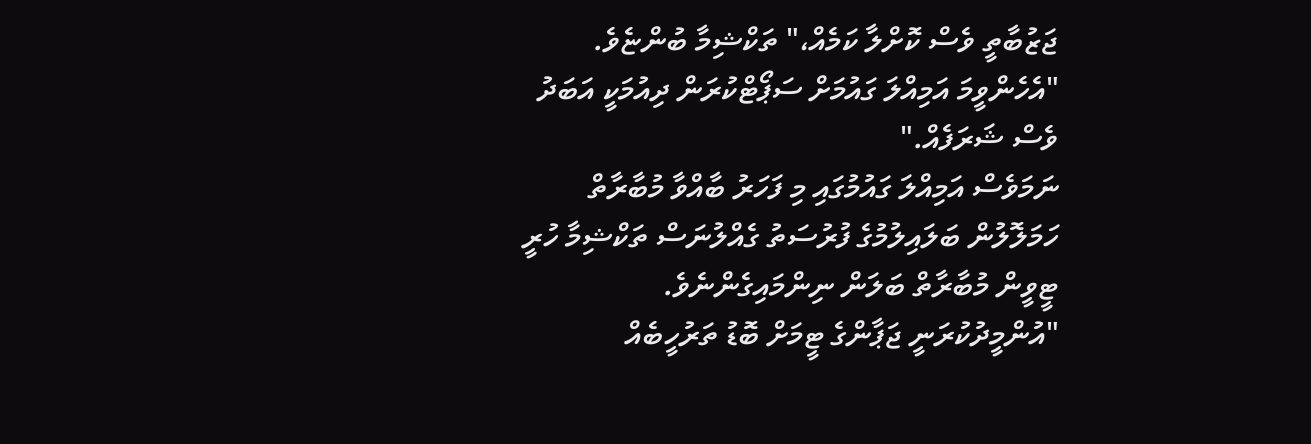ޖަޒުބާތީ ވެސް ކޮށްލާ ކަމެއް،" ތަކްޝިމާ ބުންޏެވެ. "އެހެންވީމަ އަމިއްލަ ގައުމަށް ސަޕޯޓްކުރަން ދިއުމަކީ އަބަދު ވެސް ޝަރަފެއް."
ނަމަވެސް އަމިއްލަ ގައުމުގައި މި ފަހަރު ބާއްވާ މުބާރާތް ހަމަލޮލުން ބަލައިލުމުގެ ފުރުސަތު ގެއްލުނަސް ތަކްޝިމާ ހުރީ ޓީވީން މުބާރާތް ބަލަން ނިންމައިގެންނެވެ.
"އުންމީދުކުރަނީ ޖަޕާންގެ ޓީމަށް ބޮޑު ތަރުހީބެއް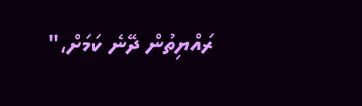ރައްޔިތުން ދޭނެ ކަމަށް،"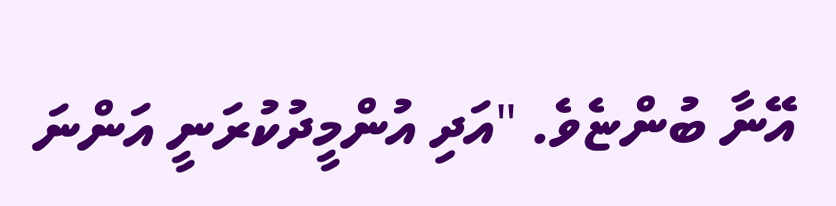އޭނާ ބުންޏެވެ. "އަދި އުންމީދުކުރަނީ އަންނަ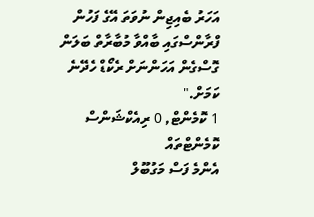އަހަރު ބެއިޖިން ނުވަތަ އޭގެ ފަހުން ފްރާންސްގައި ބާއްވާ މުބާރާތް ބަލަން ގޮސްގެން އަހަންނަށް ރެކޯޑް ހެދޭނެ ކަމަށް."
1 ކޮމެންޓް, 0 ރިއެކްޝަންސް
ކޮމެންޓްތައް
އެންމެ ފަސް މަގުބޫލް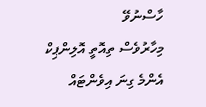ހާސްނުވޭ
މިހާރުވެސް ތިއޮތީ އޮލިންޕިކް އެންމެ ގިނަ އިވެންޓައް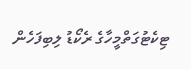ޓިކެޓުގަތްމީހާގެ ރެކޯޑު ލިބިފަހެން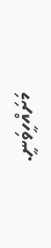މަށައްހީވަނީ.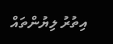އިތުރު ލިޔުންތައް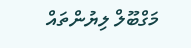މަގްބޫލް ލިޔުންތައް